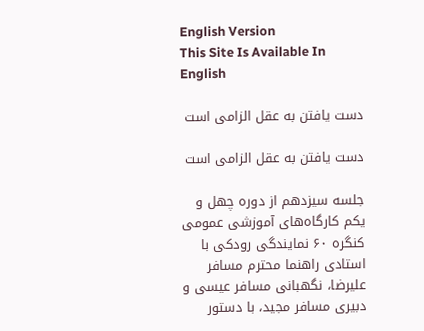English Version
This Site Is Available In English

دست یافتن به عقل الزامی است

دست یافتن به عقل الزامی است

جلسه سیزدهم از دوره چهل و یکم کارگاه‌های آموزشی عمومی کنگره ۶۰ نمایندگی رودکی با استادی راهنما محترم مسافر علیرضا، نگهبانی مسافر عیسی و دبیری مسافر مجید، با دستور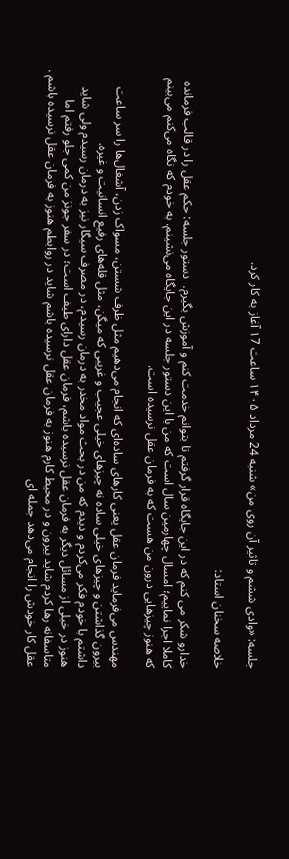جلسه: «وادی ششم و تاثیر آن روی من» شنبه 24 مرداد ۱۴۰۵ ساعت ۱7 آغاز به کار کرد.

خلاصه سخنان استاد:

خدارو شکر می کنم که در این جایگاه قرار گرفتم تا بتوانم خدمت کنم و آموزش بگیرم.  دستور جلسه: حکم عقل را در قالب فرمانده کاملا اجرا نماییم؛ امسال چهارمین سال است که من با این دستور جلسه در این جایگاه می‌نشینم. به خودم که نگاه می‌کنم می‌بینم که هنوز چیزهایی درون من هست که به فرمان عقل نرسیده است.

مهندس می‌فرماید فرمان عقل یعنی کارهای ساده‌ای که انجام می‌دهیم مثل ظرف شستن، مسواک زدن، آشغال‌ها را سر ساعت بیرون گذاشتن و چیزهای خیلی ساده نه چیزهای خیلی عجیب و غریبی که میگن، مثل قله‌های رفیع انسانیت و غیره.
داشتم با خودم فکر می‌کردم و دیدم که من در بحث مواد مخدر به درمان رسیدم، در مصرف سیگار نیز به درمان رسیدم ولی شاید هنوز در خیلی از مسائل دیگر به فرمان عقل نرسیده باشم، فرمان عقل دارای طیف است؛ در سفر جونز من کمی جلو رفتم اما متاسفانه رها کردم شاید بیرون و در محیط کارم هنوز به فرمان عقل نرسیده باشم شاید در روابطم هنوز به فرمان عقل نرسیده باشم .
عقل کار خودش را انجام می‌دهد جمله ای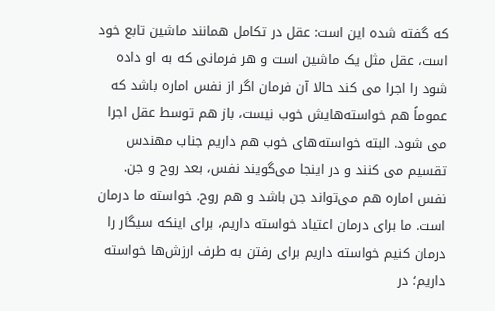که گفته شده این است: عقل در تکامل همانند ماشین تابع خود است، عقل مثل یک ماشین است و هر فرمانی که به‌ او داده شود را اجرا می کند حالا آن فرمان اگر از نفس اماره باشد که عموماً هم خواسته‌هایش خوب نیست، باز هم توسط عقل اجرا می شود. البته خواسته‌های خوب هم داریم جناب مهندس تقسیم می کنند و در اینجا می‌گویند نفس، بعد روح و جن.
نفس اماره هم می‌تواند جن باشد و هم روح. خواسته ما درمان است. ما برای درمان اعتیاد خواسته داریم، برای اینکه سیگار را درمان کنیم خواسته داریم برای رفتن به طرف ارزش‌ها خواسته داریم؛ در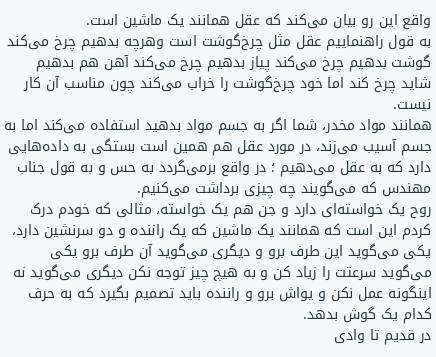واقع این رو بیان می‌کند که عقل همانند یک ماشین است.
به قول راهنماییم عقل مثل چرخ‌گوشت است وهرچه بدهیم چرخ می‌کند گوشت بدهیم چرخ می‌کند پیاز بدهیم چرخ می‌کند آهن هم بدهیم شاید چرخ کند اما خود چرخ‌گوشت را خراب می‌کند چون مناسب آن کار نیست.
همانند مواد مخدر، شما اگر به جسم مواد بدهید استفاده می‌کند اما به جسم آسیب می‌زند، در مورد عقل هم همین است بستگی به داده‌هایی دارد که به عقل می‌دهیم ؛ در واقع برمی‌گردد به حس و به قول جناب مهندس که می‌گویند چه چیزی برداشت می‌کنیم.
روح یک خواسته‌ای دارد و جن هم یک خواسته، مثالی که خودم درک کردم این است که همانند یک ماشین که یک راننده و دو سرنشین دارد، یکی می‌گوید این طرف برو و دیگری می‌گوید آن طرف برو یکی می‌گوید سرعتت را زیاد کن و به هیچ چیز توجه نکن دیگری می‌گوید نه اینگونه عمل نکن و یواش برو و راننده باید تصمیم بگیرد که به حرف کدام یک گوش بدهد.
در قدیم تا وادی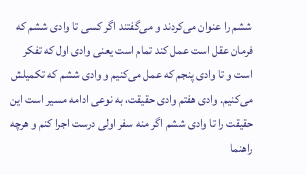ششم را عنوان می‌کردند و می‌گفتند اگر کسی تا وادی ششم که فرمان عقل است عمل کند تمام است یعنی وادی اول که تفکر است و تا وادی پنجم که عمل می‌کنیم و وادی ششم که تکمیلش می‌کنیم. وادی هفتم وادی حقیقت، به نوعی ادامه مسیر است این حقیقت را تا وادی ششم اگر منه سفر اولی درست اجرا کنم و هرچه راهنما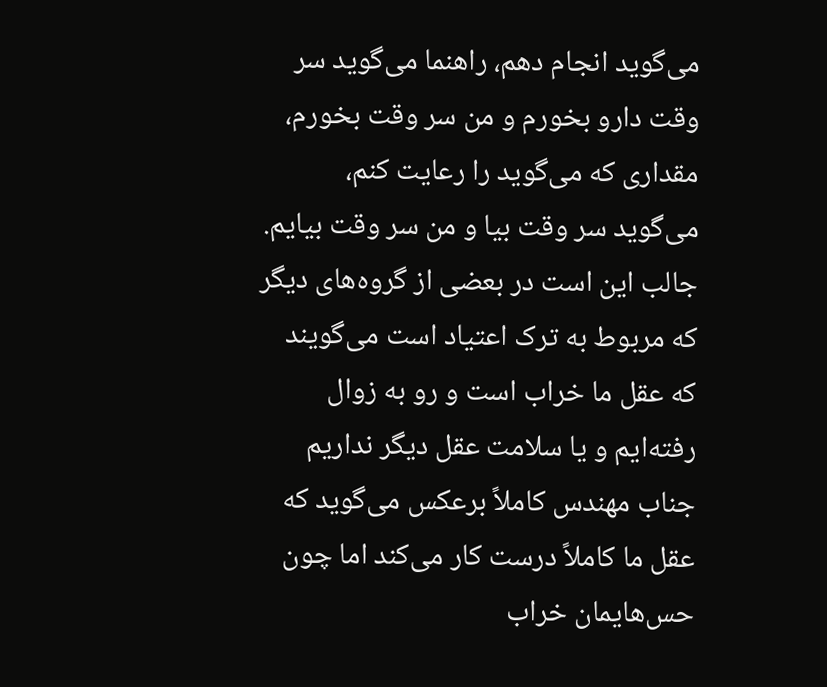می‌گوید انجام دهم، راهنما می‌گوید سر وقت دارو بخورم و من سر وقت بخورم، مقداری که می‌گوید را رعایت کنم، می‌گوید سر وقت بیا و من سر وقت بیایم.
جالب این است در بعضی از گروه‌های دیگر که مربوط به ترک اعتیاد است می‌گویند که عقل ما خراب است و رو به زوال رفته‌ایم و یا سلامت عقل دیگر نداریم جناب مهندس کاملاً برعکس می‌گوید که عقل ما کاملاً درست کار می‌کند اما چون حس‌هایمان خراب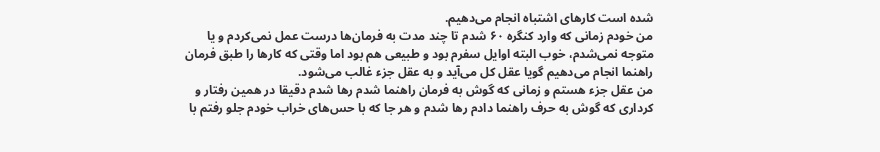شده است کارهای اشتباه انجام می‌دهیم.
من خودم زمانی که وارد کنگره ۶۰ شدم تا چند مدت به فرمان‌ها درست عمل نمی‌کردم و یا متوجه نمی‌شدم، خوب البته اوایل سفرم بود و طبیعی هم بود اما وقتی که کارها را طبق فرمان راهنما انجام می‌دهیم گویا عقل کل می‌آید و به عقل جزء غالب می‌شود.
من عقل جزء هستم و زمانی که گوش به فرمان راهنما شدم رها شدم دقیقا در همین رفتار و کرداری که گوش به حرف راهنما دادم رها شدم و هر جا که با حس‌های خراب خودم جلو رفتم با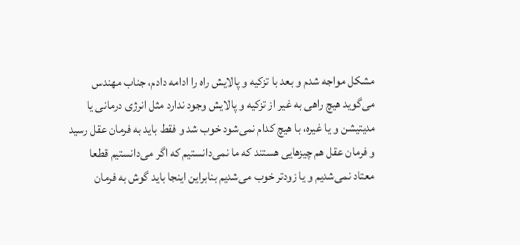مشکل مواجه شدم و بعد با تزکیه و پالایش راه را ادامه دادم، جناب مهندس می‌گوید هیچ راهی به غیر از تزکیه و پالایش وجود ندارد مثل انرژی درمانی یا مدیتیشن و یا غیره، با هیچ کدام نمی‌شود خوب شد و فقط باید به فرمان عقل رسید و فرمان عقل هم چیزهایی هستند که ما نمی‌دانستیم که اگر می‌دانستیم قطعا معتاد نمی‌شدیم و یا زودتر خوب می‌شدیم بنابراین اینجا باید گوش به فرمان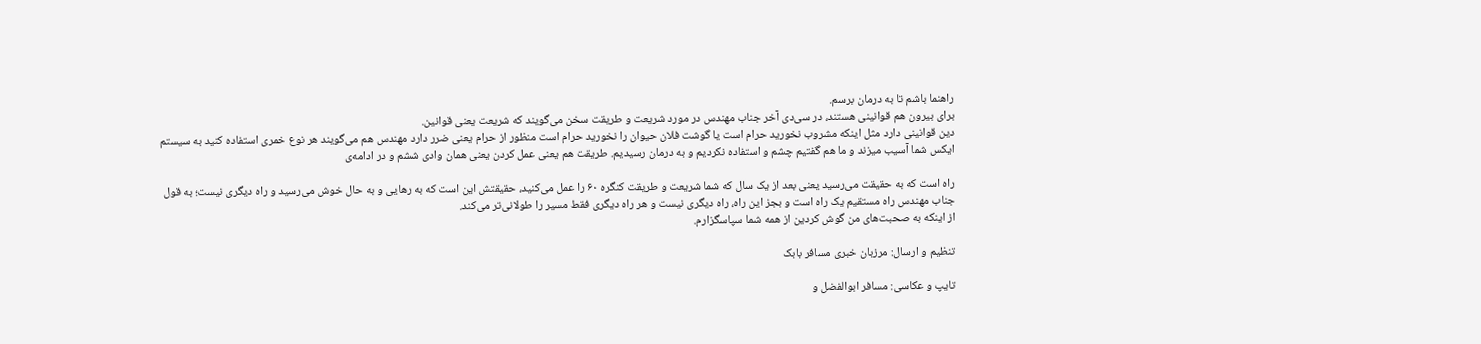راهنما باشم تا به درمان برسم.
برای بیرون هم قوانینی هستند، در سی‌دی آخر جناب مهندس در مورد شریعت و طریقت سخن می‌گویند که شریعت یعنی قوانین.
دین قوانینی دارد مثل اینکه مشروب نخورید حرام است یا گوشت فلان حیوان را نخورید حرام است منظور از حرام یعنی ضرر دارد مهندس هم می‌گویند هر نوع خمری استفاده کنید به سیستم ایکس شما آسیب میزند و ما هم گفتیم چشم و استفاده نکردیم و به درمان رسیدیم. طریقت هم یعنی عمل کردن یعنی همان وادی ششم و در ادامه‌ی

راه است که به حقیقت می‌رسید یعنی بعد از یک سال که شما شریعت و طریقت کنگره ۶۰ را عمل می‌کنید، حقیقتش این است که به رهایی و به حال خوش می‌رسید و راه دیگری نیست؛ به قول جناب مهندس راه مستقیم یک راه است و بجز این راه، راه دیگری نیست و هر راه دیگری فقط مسیر را طولانی‌تر می‌کند.
از اینکه به صحبت‌های من گوش کردین از همه شما سپاسگزارم.

تنظیم و ارسال: مرزبان خبری مسافر بابک

تایپ و عکاسی: مسافر ابوالفضل و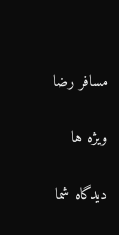مسافر رضا

ویژه ها

دیدگاه شما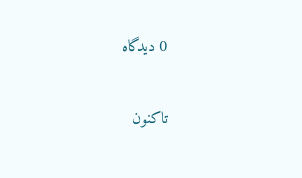0 دیدگاه

تاکنون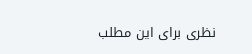نظری برای این مطلب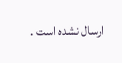ارسال نشده است .